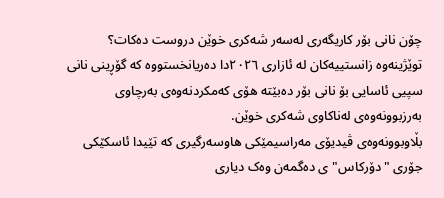چۆن نانی بۆر کاریگەری لەسەر شەکری خوێن دروست دەکات؟
توێژینەوە زانستییەکان لە ئازاری ٢٠٢٦دا دەریانخستووە کە گۆڕینی نانی سپیی ئاسایی بۆ نانی بۆر دەبێتە هۆی کەمکردنەوەی بەرچاوی بەرزبوونەوەی لەناکاوی شەکری خوێن.
بڵاوبوونەوەی ڤیدیۆی مەراسیمێکی هاوسەرگیری کە تێیدا ئاسکێکی جۆری "دۆرکاس"ی دەگمەن وەک دیاری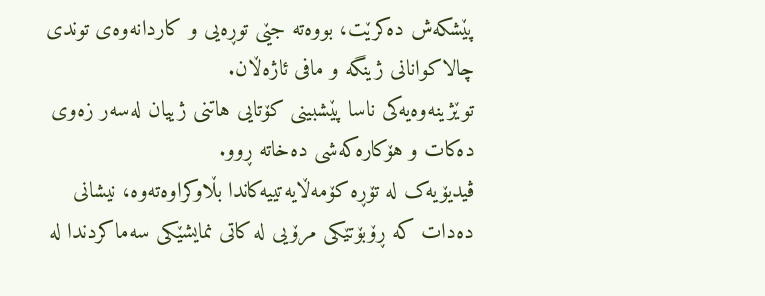پێشکەش دەکرێت، بووەتە جێی توڕەیی و کاردانەوەی توندی چالاکوانانی ژینگە و مافی ئاژەڵان.
توێژینەوەیەکی ناسا پێشبینی کۆتایی هاتنی ژییان لەسەر زەوی دەکات و هۆکارەکەشی دەخاتە ڕوو.
ڤیدیۆیەک لە تۆڕە کۆمەڵایەتییەکاندا بڵاوکراوەتەوە، نیشانی دەدات کە ڕۆبۆتێکی مرۆیی لە کاتی نمایشێکی سەماکردندا لە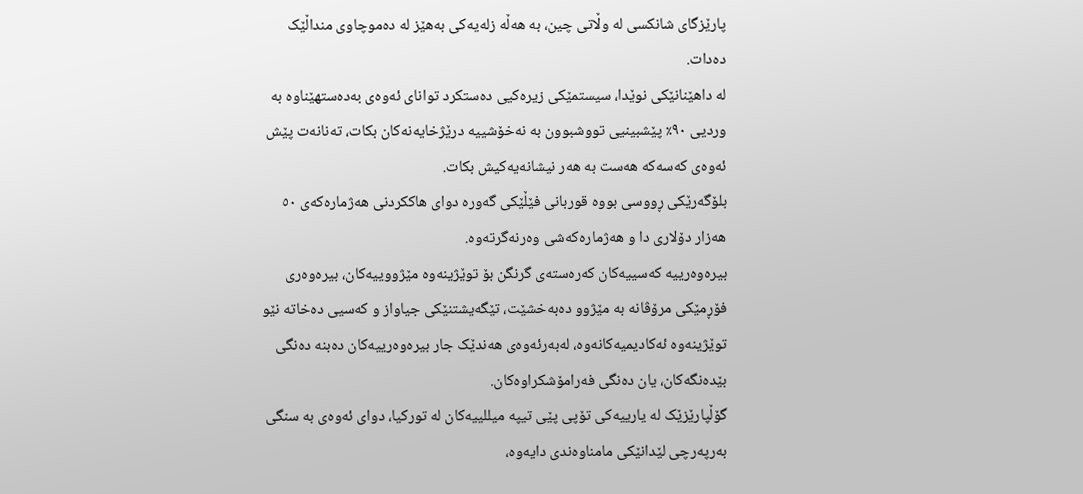پارێزگای شانکسی لە وڵاتی چین، بە هەڵە زلەیەکی بەهێز لە دەموچاوی منداڵێک دەدات.
لە داهێنانێکی نوێدا، سیستمێکی زیرەکیی دەستکرد توانای ئەوەی بەدەستهێناوە بە وردیی ٩٠٪ پێشبینیی تووشبوون بە نەخۆشییە درێژخایەنەکان بکات، تەنانەت پێش ئەوەی کەسەکە هەست بە هەر نیشانەیەکیش بکات.
بلۆگەرێکی ڕووسی بووە قوربانی فێڵێکی گەورە دوای هاککردنی هەژمارەکەی ٥٠ هەزار دۆلاری دا و هەژمارەکەشی وەرنەگرتەوە.
بیرەوەرییە کەسییەکان کەرەستەی گرنگن بۆ توێژینەوە مێژووییەکان، بیرەوەری فۆڕمێکی مرۆڤانە بە مێژوو دەبەخشێت، تێگەیشتنێکی جیاواز و کەسیی دەخاتە نێو توێژینەوە ئەکادیمیەکانەوە، لەبەرئەوەی هەندێک جار بیرەوەرییەکان دەبنە دەنگی بێدەنگەکان، یان دەنگی فەرامۆشکراوەکان.
گۆڵپارێزێک لە یارییەکی تۆپی پێی تیپە میللییەکان لە تورکیا، دوای ئەوەی بە سنگی بەرپەرچی لێدانێکی مامناوەندی دایەوە،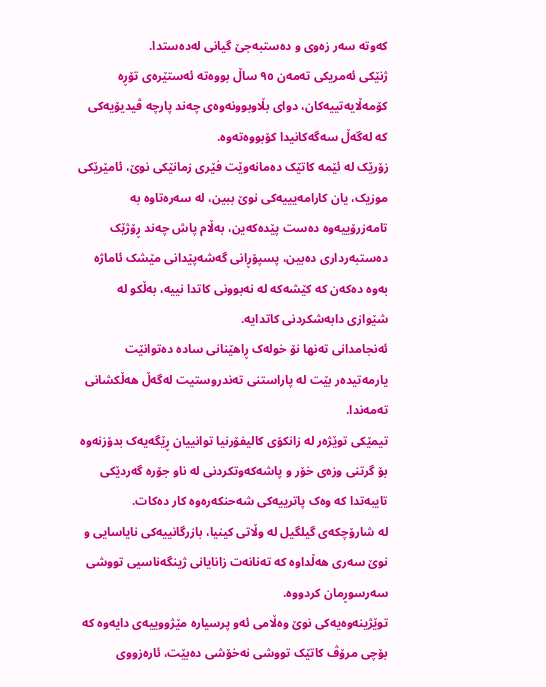کەوتە سەر زەوی و دەستبەجێ گیانی لەدەستدا.
ژنێکی ئەمریکی تەمەن ٩٥ ساڵ بووەتە ئەستێرەی تۆڕە کۆمەڵایەتییەکان، دوای بڵاوبوونەوەی چەند پارچە ڤیدیۆیەکی کە لەگەڵ سەگەکانیدا کۆبووەتەوە.
زۆرێک لە ئێمە کاتێک دەمانەوێت فێری زمانێکی نوێ، ئامێرێکی موزیک، یان کارامەیییەکی نوێ ببین، لە سەرەتاوە بە تامەزرۆییەوە دەست پێدەکەین، بەڵام پاش چەند ڕۆژێک دەستبەرداری دەبین، پسپۆڕانی گەشەپێدانی مێشک ئاماژە بەوە دەکەن کە کێشەکە لە نەبوونی کاتدا نییە، بەڵکو لە شێوازی دابەشکردنی کاتدایە.
ئەنجامدانی تەنها نۆ خولەک ڕاهێنانی سادە دەتوانێت یارمەتیدەر بێت لە پاراستنی تەندروستیت لەگەڵ هەڵکشانی تەمەندا.
تیمێکی توێژەر لە زانکۆی کالیفۆرنیا توانییان ڕێگەیەک بدۆزنەوە بۆ گرتنی وزەی خۆر و پاشەکەوتکردنی لە ناو جۆرە گەردێکی تایبەتدا کە وەک پاترییەکی شەحنکەرەوە کار دەکات.
لە شارۆچکەی گیلگیل لە وڵاتی کینیا، بازرگانییەکی نایاسایی و نوێ سەری هەڵداوە کە تەنانەت زانایانی ژینگەناسیی تووشی سەرسوڕمان کردووە.
توێژینەوەیەکی نوێ وەڵامی ئەو پرسیارە مێژووییەی دایەوە کە بۆچی مرۆڤ کاتێک تووشی نەخۆشی دەبێت، ئارەزووی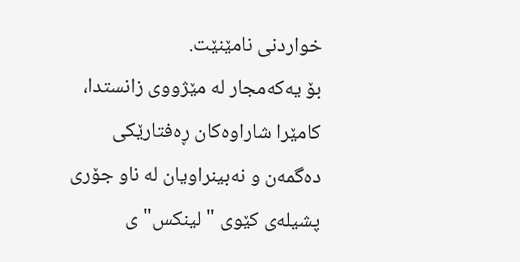خواردنی نامێنێت.
بۆ یەکەمجار لە مێژووی زانستدا، کامێرا شاراوەکان ڕەفتارێکی دەگمەن و نەبینراویان لە ناو جۆری پشیلەی کێوی "لینکس"ی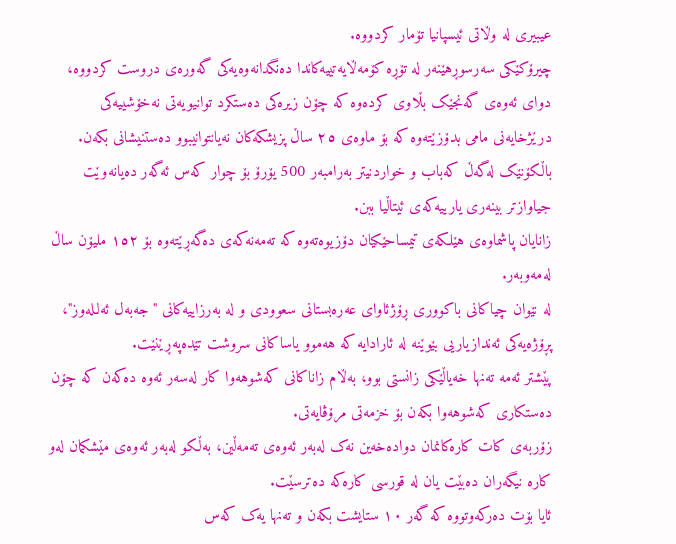عیبیری لە وڵاتی ئیسپانیا تۆمار کردووە.
چیرۆکێکی سەرسوڕهێنەر لە تۆڕە کۆمەڵایەتییەکاندا دەنگدانەوەیەکی گەورەی دروست کردووە، دوای ئەوەی گەنجێک بڵاوی کردەوە کە چۆن زیرەکی دەستکرد توانیویەتی نەخۆشییەکی درێژخایەنی مامی بدۆزێتەوە کە بۆ ماوەی ٢٥ ساڵ پزیشکەکان نەیانتوانیبوو دەستنیشانی بکەن.
باڵکۆنێک لەگەڵ کەباب و خواردنیتر بەرامبەر 500 یۆرۆ بۆ چوار کەس ئەگەر دەیانەوێت جیاوازتر بینەری یارییەکەی ئیتاڵیا ببن.
زانایان پاشماوەی هێلکەی تیمساحێکیان دۆزیوەتەوە کە تەمەنەکەی دەگەڕێتەوە بۆ ١٥٢ ملیۆن ساڵ لەمەوبەر.
لە نێوان چیاکانی باکووری ڕۆژئاوای عەرەبستانی سعوودی و لە بەرزاییەکانی "جەبەل ئەلـلەوز"، پڕۆژەیەکی ئەندازیاریی بێوێنە لە ئارادایە کە هەموو یاساکانی سروشت تێدەپەڕێنێت.
پێشتر ئەمە تەنها خەیاڵێکی زانستی بوو، بەڵام زاناکانی کەشوهەوا کار لەسەر ئەوە دەکەن کە چۆن دەستکاری کەشوهەوا بکەن بۆ خزمەتی مرۆڤایەتی.
زۆربەی کات کارەکانمان دوادەخەین نەک لەبەر ئەوەی تەمەڵین، بەڵکو لەبەر ئەوەی مێشکمان لەو کارە نیگەران دەبێت یان لە قورسی کارەکە دەترسێت.
ئایا بۆت دەرکەوتووە کە گەر ١٠ ستایشت بکەن و تەنها یەک کەس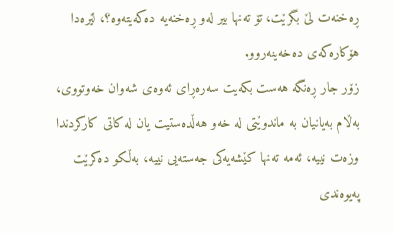ڕەخنەت لێ بگرێت، تۆ تەنها بیر لەو ڕەخنەیە دەکەیتەوە؟، لێرەدا هۆکارەکەی دەخەینەروو.
زۆر جار ڕەنگە هەست بکەیت سەرەڕای ئەوەی شەوان خەوتووی، بەڵام بەیانیان بە ماندوێتی لە خەو هەڵدەستیت یان لە کاتی کارکردندا وزەت نییە، ئەمە تەنها کێشەیەکی جەستەیی نییە، بەڵکو دەکرێت پەیوەندی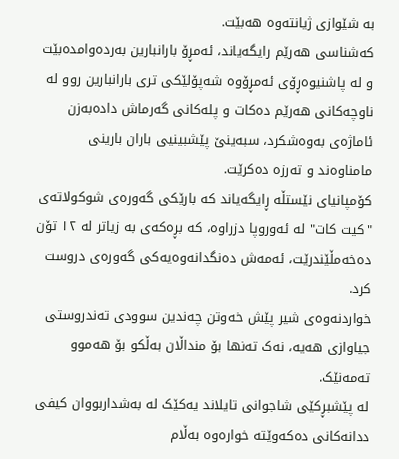بە شێوازی ژیانتەوە هەبێت.
کەشناسی هەرێم رایگەیاند، ئەمڕۆ بارانبارین بەردەوامدەبێت و لە پاشنیوەڕۆی ئەمڕۆوە شەپۆلێکی تری بارانبارین روو لە ناوچەکانی هەرێم دەکات و پلەکانی گەرماش دادەبەزن ئاماژەی بەوەشکرد، سبەینێ پێشبینیی باران بارینی مامناوەند و تەرزە دەکرێت.
کۆمپانیای نێستڵە ڕایگەیاند کە بارێکی گەورەی شوکولاتەی "کیت کات" لە ئەوروپا دزراوە، کە بڕەکەی بە زیاتر لە ١٢ تۆن دەخەمڵێندرێت، ئەمەش دەنگدانەوەیەکی گەورەی دروست کرد.
خواردنەوەی شیر پێش خەوتن چەندین سوودی تەندروستی جیاوازی هەیە، نەک تەنها بۆ منداڵان بەڵکو بۆ هەموو تەمەنێک.
لە پێشبڕکێی شاجوانی تایلاند یەکێک لە بەشداربووان کیفی ددانەکانی دەکەوێتە خوارەوە بەڵام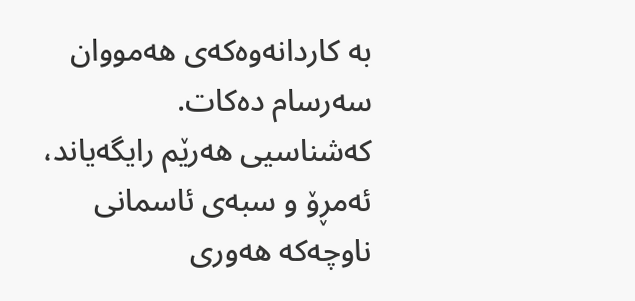بە کاردانەوەکەی هەمووان سەرسام دەکات.
کەشناسیی هەرێم رایگەیاند، ئەمڕۆ و سبەی ئاسمانی ناوچەکە هەوری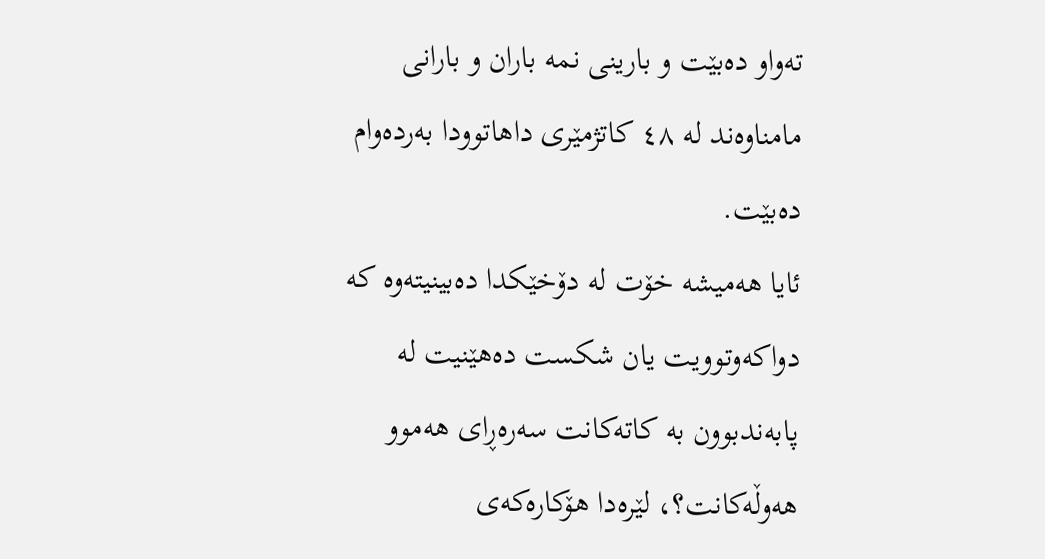تەواو دەبێت و بارینی نمە باران و بارانی مامناوەند لە ٤٨ کاتژمێری داهاتوودا بەردەوام دەبێت.
ئایا هەمیشە خۆت لە دۆخێکدا دەبینیتەوە کە دواکەوتوویت یان شکست دەهێنیت لە پابەندبوون بە کاتەکانت سەرەڕای هەموو هەوڵەکانت؟، لێرەدا هۆکارەکەی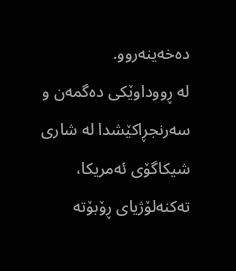دەخەینەروو.
لە ڕووداوێکی دەگمەن و سەرنجڕاکێشدا لە شاری شیکاگۆی ئەمریکا، تەکنەلۆژیای ڕۆبۆتە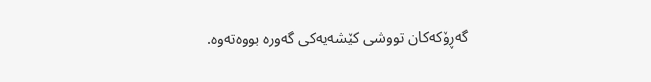گەڕۆکەکان تووشی کێشەیەکی گەورە بووەتەوە.